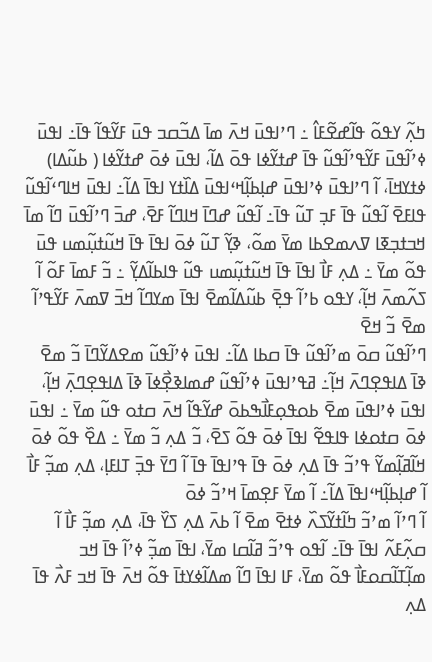ߤߍ߲߬ ߌߟߋ߬ ߟߊ߬ߝߐ߬ߓߊ߮ ߸ ߣߴߊߟߎ߫ ߞߍ߫ ߘߊ߫ ߡߏ߬ߛߏ ߟߎ߫ ߓߌ߬ߟߊ߬ ߟߊ߫߸ ߊߟߎ߫ ߦߴߊ߬ߟߎ߫ ߓߌ߬ߟߴߊ߬ߟߎ߬ ߟߊ߫ ߝߙߌ߬ߦߊ ߟߋ߫ ߡߊ߬، ߊߟߎ߫ ߦߋ߫ ߝߙߌ߬ߦߊ ( ߕߎ߬ߡߊ) ߦߙߌߞߊ߫، ߊ߬ ߣߴߊߟߎ߫ ߦߴߊߟߎ߫ ߝߊ߲ߕߊ߲߬ߞߵߊߟߎ߫ ߡߊ߰ߙߌ ߊߟߊ߫ ߡߊ߬߸ ߊߟߎ߫ ߞߊߣߵߊ߬ߟߎ߬ ߟߊߓߐ߫ ߊ߬ߟߎ߬ ߟߊ߫ ߓߏ߲ ߠߎ߬ ߟߊ߫߸ ߊ߬ߟߎ߬ ߝߣߊ߫ ߞߊߣߊ߬ ߓߐ߫، ߝߏ߫ ߣߴߊ߬ߟߎ߫ ߣߊ߬ ߘߊ߫ ߞߏߙߏ߲ߧߊ ߜߍߘߐߕߊ ߘߌ߫ ߘߋ߬، ߢߌ߲߬ ߠߎ߬ ߦߋ߫ ߊߟߊ߫ ߟߊ߫ ߞߎ߬ߙߎ߲߬ߘߎ ߟߎ߫ ߟߋ߬ ߘߌ߫ ߸ ߡߍ߲ ߓߊ߯ ߊߟߊ߫ ߟߊ߫ ߞߎ߬ߙߎ߲߬ߘߎ ߟߎ߬ ߟߊߕߊ߬ߡߌ߲߬ ߸ ߏ߬ ߓߘߊ߫ ߓߋ߬ ߊ߬ ߖߍ߬ߘߍ߫ ߞߊ߲߬، ߌߟߋ ߕߴߊ߬ ߟߐ߲߫ ߕߎ߬ߡߊ߬ߘߐ߫ ߊߟߊ߫ ߘߌߣߊ߬ ߞߏ߫ ߜߘߍ߫ ߓߌ߬ߟߴߊ߬ ߘߐ߫ ߏ߬ ߞߐ߫
ߣߴߊ߬ߟߎ߬ ߛߋ߫ ߘߴߊ߬ߟߎ߬ ߟߊ߫ ߛߕߊ ߡߊ߬߸ ߊߟߎ߫ ߦߴߊ߬ߟߎ߬ ߘߐߡߌ߬ߣߊ߫ ߏ߬ ߘߐ߫ ߢߊ߫ ߡߊߟߐ߲ߣߍ߫ ߞߊ߲߬߸ ߥߟߴߊߟߎ߫ ߦߴߊ߬ߟߎ߬ ߝߘߊߢߐ߲߯ߦߊ߫ ߢߊ߫ ߡߊߟߐ߲ߣߍ߲߫ ߞߊ߲߬، ߊߟߎ߫ ߦߴߊߟߎ߫ ߘߐ߫ ߕߋߟߋ߲ߓߊ߯ߒߕߋ߫ ߝߌ߬ߟߊ߬ ߞߍ߫ ߛߙߋ ߟߎ߬ ߘߌ߫ ߸ ߊߟߎ߫ ߦߋ߫ ߛߙߋߦߊ ߟߊߟߐ߬ ߊߟߊ߫ ߦߋ߫ ߟߋ߬ ߖߐ߫، ߏ߬ ߡߍ߲ ߏ߬ ߘߌ߫ ߸ ߡߐ߰ ߟߋ߬ ߦߋ߫ ߞߊ߬ߥߊ߲߬ߘߌ߬ ߟߴߏ߬ ߟߊ߫ ߡߍ߲ ߦߋ߫ ߟߊ߫ ߟߴߊߟߊ߫ ߟߊ߫ ߊ߬ ߣߌ߫ ߟߏ߲߫ ߠߊߓߊ߲، ߡߍ߲ ߘߏ߲߬ ߓߊ߯ ߊ߬ ߝߊ߲ߕߊ߲߬ߞߵߊߟߊ߫ ߡߊ߬߸ ߊ߬ ߘߌ߫ ߓߐ߲ߘߊ߫ ߞߴߏ߬ ߦߋ߫
ߊ߬ ߣߴߊ߬ ߘߴߏ߬ ߤߊ߬ߙߌ߬ߖߍ߰ ߦߙߐ߫ ߘߐ߫ ߊ߬ ߕߍ߫ ߡߍ߲ ߖߌ߰ ߟߊ߫، ߡߍ߲ ߘߏ߲߬ ߓߊ߯ ߊ߬ ߛߍ߲߬ߓߍ߬ ߊߟߊ߫ ߟߊ߫߸ ߊ߬ߟߋ ߟߴߏ߬ ߥߊ߬ߛߊ ߘߌ߫، ߊߟߊ߫ ߘߏ߲߬ ߦߴߊ߬ ߟߊ߫ ߞߏ ߘߊ߲߬ߠߊ߬ߛߋߓߊ߯ ߟߋ߬ ߘߌ߫، ߓߊ ߊߟߊ߫ ߣߊ߬ ߘߡߊ߬ߦߌߙߊ߫ ߟߋ߬ ߞߍ߫ ߟߊ߫ ߞߏ ߓߍ߯ ߟߊ߫
ߡߍ߲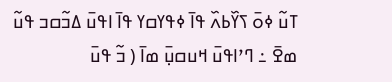ߠߎ߬ ߦߋ߫ ߖߌ߰ߕߍ߰ ߟߊ߫ ߦߟߌߛߌ ߟߊ߫ ߊߟߎ߫ ߡߏ߬ߛߏ ߟߎ߬ ߘߐ߫ ߸ ߣߴߊߟߎ߫ ߞߎߛߎ߲߫ ߘߊ߫ ( ߏ߬ ߟߎ߫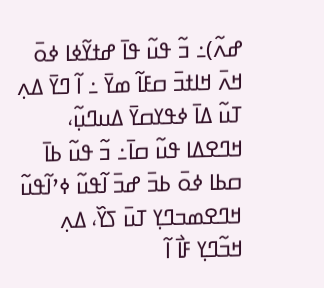ߝߍ߬)߸ ߏ߬ ߟߎ߬ ߟߊ߫ ߝߙߌ߬ߦߊ ߦߋ߫ ߞߍ߫ ߞߊߙߏ߫ ߛߓߊ߬ ߘߌ߫ ߸ ߊ߬ ߣߌ߫ ߡߍ߲ ߠߎ߬ ߡߊ߫ ߦߟߌߛߌ߫ ߡߎߣߎ߲߬، ߞߣߐߡߊ ߟߎ߬ ߛߊ߫߸ ߏ߬ ߟߎ߬ ߕߊ߫ ߛߕߊ ߦߋ߫ ߕߏ߫ ߝߏ߫ ߊ߬ߟߎ߬ ߦߴߊ߬ߟߎ߬ ߞߣߐߘߏߣߌ߲ ߠߎ߫ ߖߌ߰، ߡߍ߲ ߞߏ߬ߣߌ߲ ߓߊ߯ ߊ߬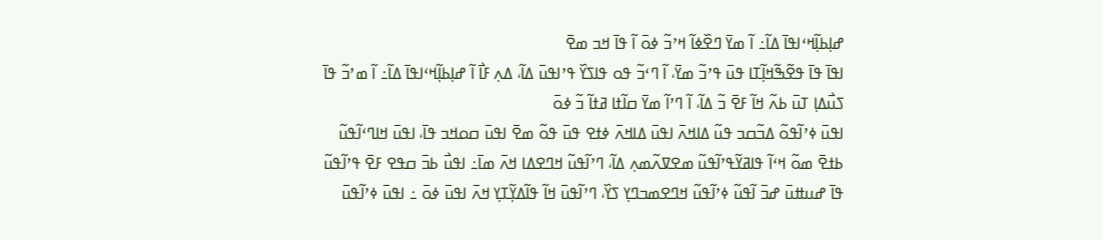ߝߊ߲ߕߊ߲߬ߞߵߊߟߊ߫ ߡߊ߬߸ ߊ߬ ߘߌ߫ ߣߐ߰ߦߊ߬ ߞߴߏ߬ ߦߋ߫ ߊ߬ ߟߊ߫ ߞߏ ߘߐ߫
ߊߟߊ߫ ߟߊ߫ ߟߐ߬ߒ߬ߞߊ߲߬ߠߊ ߟߎ߫ ߟߴߏ߬ ߘߌ߫، ߊ߬ ߣߵߏ߬ ߟߋ ߟߊߖߌ߰ ߟߴߊߟߎ߫ ߡߊ߬، ߡߍ߲ ߓߊ߯ ߊ߬ ߝߊ߲ߕߊ߲߬ߞߵߊߟߊ߫ ߡߊ߬߸ ߊ߬ ߘߴߏ߬ ߟߊ߫ ߖߎ߯ߡߊ߲ ߠߎ߫ ߕߍ߬ ߞߊ߬ ߓߐ߫ ߏ߬ ߡߊ߬، ߊ߬ ߣߴߊ߬ ߘߌ߫ ߛߊ߬ߙߊ ߥߙߊ߬ ߏ߬ ߦߋ߫
ߊߟߎ߫ ߦߴߊ߬ߟߋ߬ ߡߏ߬ߛߏ ߟߎ߬ ߡߊߞߍ߫ ߊߟߎ߫ ߡߊߞߍ߫ ߦߙߐ ߟߎ߫ ߟߋ߬ ߘߐ߫ ߊߟߎ߫ ߛߋߞߏ ߟߊ߫، ߊߟߎ߫ ߞߊߣߵߊ߬ߟߎ߬ ߕߙߐ߫ ߘߋ߬ ߞߵߊ߬ ߟߊߥߌ߬ߟߴߊ߬ߟߎ߬ ߘߐߜߍ߬ߘߍ߲ ߡߊ߬، ߣߴߊ߬ߟߎ߬ ߞߣߐߡߊ ߞߍ߫ ߘߊ߫߸ ߊߟߎ߯ ߕߏ߫ ߛߟߐ ߓߐ߫ ߟߴߊ߬ߟߎ߬ ߟߊ߫ ߝߎߚߎ߫ ߝߏ߫ ߊ߬ߟߎ߬ ߦߴߊ߬ߟߎ߬ ߞߣߐߘߏߣߌ߲ ߖߌ߰، ߣߴߊ߬ߟߎ߫ ߞߊ߬ ߟߊ߬ߡߌ߲߬ߠߌ߲ ߞߍ߫ ߊߟߎ߫ ߦߋ߫ ߸ ߊߟߎ߫ ߦߴߊ߬ߟߎ߫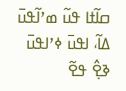ߛߊ߬ߙߊ ߟߎ߬ ߘߴߊ߬ߟߎ߫ ߡߊ߬، ߊߟߎ߫ ߦߴߊߟߎ߫ ߢߐ߲߮ ߟߐ߬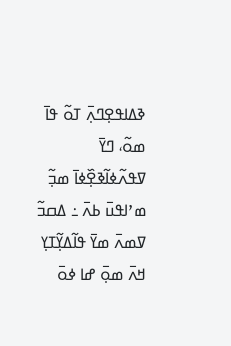ߢߡߊߟߐ߲ߣߍ߲߫ ߠߋ߬ ߟߊ߫ ߘߋ߬، ߣߌ߫ ߜߟߍ߬ߦߊ߬ߢߐ߲߰ߦߊ߫ ߘߏ߲߬ ߘߴߊߟߎ߫ ߕߍ߫ ߸ ߡߛߏ߬ ߜߘߍ߫ ߘߌ߫ ߟߊ߬ߡߌ߲߬ߠߌ߲ ߞߍ߫ ߘߋ߲߫ ߝߊ ߦߋ߫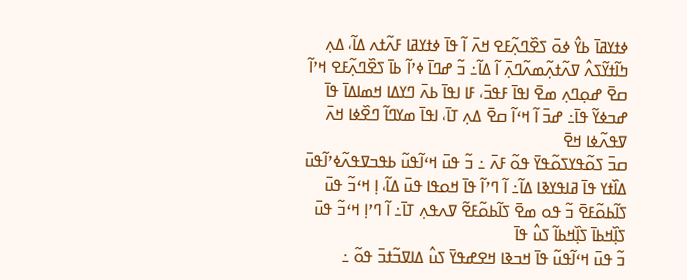ߦߙߌߥߊ߫ ߕߌ߮ ߦߋ߫ ߖߐ߰ߣߍ߲߬ߓߐ ߞߍ߫ ߊ߬ ߟߊ߫ ߦߙߌߥߊ ߓߍ߬ߙߍ ߡߊ߬، ߡߍ߲ ߤߊ߬ߙߌ߬ߖߍ߮ ߜߍ߬ߙߍ߲߬ߘߍ߬ߣߍ߲߫ ߊ߬ ߡߊ߬߸ ߏ߬ ߝߣߊ߫ ߦߴߊ߬ ߕߊ߫ ߖߐ߰ߣߍ߲߬ߓߐ ߞߴߊ߬ ߛߐ߫ ߝߋ߲ߣߍ߲ ߘߐ߫ ߊߟߊ߫ ߓߟߏ߫، ߓߊ ߊߟߊ߫ ߕߍ߫ ߣߌߡߊ ߞߘߊߡߊ߫ ߟߊ߫ ߝߏߦߌ߬ ߟߊ߫߸ ߝߏ߫ ߊ߬ ߞߵߊ߬ ߛߐ߫ ߡߍ߲ ߠߊ߫، ߊߟߊ߫ ߘߌߣߊ߬ ߣߐ߰ߦߊ ߞߍ߫ ߜߟߍ߬ߦߊ ߞߐ߫
ߛߏ߫ ߖߋ߬ߟߌߖߋ߬ߟߌ߫ ߟߋ߬ ߓߍ߫ ߸ ߏ߬ ߟߎ߫ ߞߵߊ߬ߟߎ߬ ߕߟߏߜߟߍ߬ߦߴߊ߬ߟߎ߫ ߡߊ߰ߙߌ ߟߊ߫ ߥߊߟߌߢߊ ߡߊ߬߸ ߊ߬ ߣߴߊ߬ ߟߊ߫ ߞߋߟߊ ߟߎ߫ ߡߊ߬، ߊ߲ ߞߵߏ߬ ߟߎ߫ ߖߊ߬ߕߋ߬ߓߐ߫ ߏ߬ ߟߋ ߘߐ߫ ߖߊ߬ߕߋ߬ߓߐ߬ ߜߍߟߍ߲ ߠߊ߫߸ ߊ߬ ߣߴߊ߲ ߞߵߏ߬ ߟߎ߫ ߖߊ߲߰ߞߕߊ߫ ߖߊ߲߰ߞߕߊ߬ ߖߎ߮ ߟߊ߫
ߏ߬ ߟߎ߫ ߞߵߊ߬ߟߎ߬ ߟߊ߫ ߞߏߢߊ ߞߐߝߟߌ߫ ߖߎ߮ ߡߊߜߏ߬ߙߏ߫ ߟߋ߬ ߸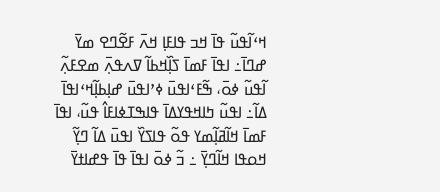ߞߵߊ߬ߟߎ߬ ߟߊ߫ ߞߏ ߟߊߓߊ߲ ߞߍ߫ ߓߐ߬ߣߐ ߘߌ߫
ߝߣߊ߫߸ ߊߟߊ߫ ߓߘߊ߫ ߖߊ߲߰ߞߕߊ߬ ߜߍߟߍ߲߫ ߘߐߓߍ߲߬ ߊ߬ߟߎ߬ ߦߋ߫، ߒ߬ߓߵߊߟߎ߫ ߦߴߊߟߎ߫ ߝߊ߲ߕߊ߲߬ߞߵߊߟߊ߫ ߡߊ߬߸ ߊߟߎ߬ ߤߊߞߟߌߡߊ߫ ߟߊߒߠߦߊߓߊ߮ ߟߎ߬، ߊߟߊ߫ ߓߘߊ߫ ߞߊ߬ߥߊ߲߬ߘߌ ߟߋ߬ ߟߊߖߌ߰ ߊߟߎ߫ ߡߊ߬ ߣߌ߲߬
ߞߋߟߊ ߞߊ߬ߣߌ߲߫ ߸ ߏ߬ ߦߋ߫ ߊߟߊ߫ ߟߊ߫ ߟߝߊߙߌ߫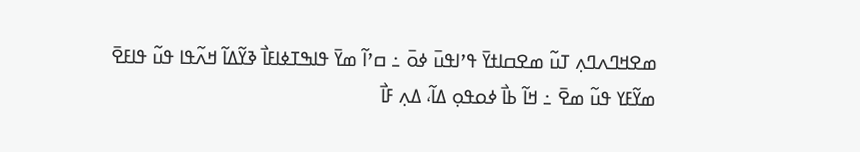ߘߐߞߣߍߣߍ߲ ߠߎ߬ ߘߐߛߊߙߌ߫ ߟߴߊߟߎ߫ ߦߋ߫ ߸ ߛߴߊ߬ ߘߌ߫ ߟߊߒߠߦߊߓߊ߯ ߢߌ߬ߡߊ߬ ߞߍ߬ߟߊ ߟߎ߬ ߟߊߓߐ߫ ߘߌ߬ߓߌ ߟߎ߬ ߘߐ߫ ߸ ߞߊ߬ ߕߊ߯ ߦߋߟߋ߲ ߡߊ߬، ߡߍ߲ ߓߊ߯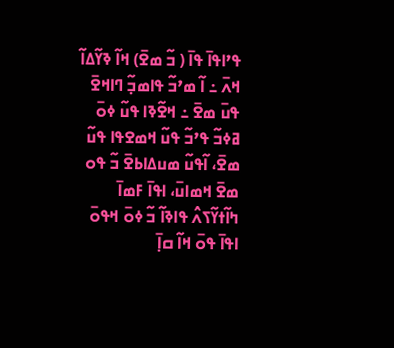ߟߴߊߟߊ߫ ߟߊ߫ ( ߏ߬ ߘߐ߫) ߞߊ߬ ߢߌ߬ߡߊ߬ ߞߍ߫ ߸ ߊ߬ ߘߴߏ߬ ߟߊߘߏ߲߬ ߣߊߞߐ߫ ߟߎ߫ ߘߐ߫ ߸ ߞߐ߬ߢߊ ߟߎ߬ ߦߋ߫ ߥߦߏ߬ ߟߴߏ߬ ߟߎ߬ ߞߘߐߟߊ ߟߎ߬ ߘߐ߫، ߊ߬ߟߎ߬ ߘߎߡߊߕߐ߫ ߏ߬ ߟߋ ߘߐ߫ ߞߘߊߎ߫، ߊߟߊ߫ ߓߘߊ߫ ߤߊ߬ߙߌ߬ߖߍ߮ ߟߊߢߊ߬ ߏ߬ ߦߋ߫ ߞߟߋ߫
ߊߟߊ߫ ߟߋ߫ ߞߊ߬ ߛߊ߲߫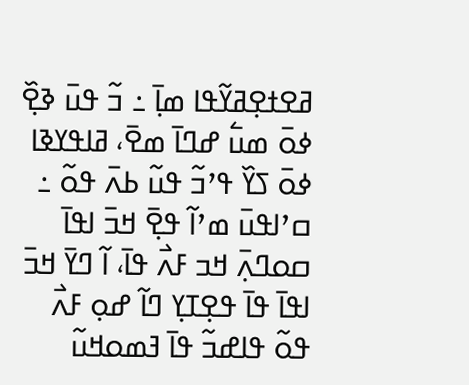ߥߐߙߐ߲ߥߌ߬ߟߊ ߘߊ߲߫ ߸ ߏ߬ ߟߎ߫ ߢߐ߲߰ ߦߋ߫ ߘߎ߱ ߝߣߊ߫ ߘߐ߫، ߥߊߟߌߢߊ ߦߋ߫ ߖߌ߰ ߟߴߏ߬ ߟߎ߬ ߕߍ߫ ߟߋ߬ ߸ ߛߴߊߟߎ߫ ߘߴߊ߬ ߟߐ߲߫ ߞߏ߫ ߊߟߊ߫ ߛߋߣߍ߲߫ ߞߏ ߓߍ߯ ߟߊ߫، ߊ߬ ߣߌ߫ ߞߏ߫ ߊߟߊ߫ ߟߊ߫ ߟߐ߲ߠߌ߲ ߣߊ߬ ߝߋ߲ ߓߍ߯ ߟߋ߬ ߟߊߝߏ߬ ߟߊ߫ ߔߘߋߞߎ߬